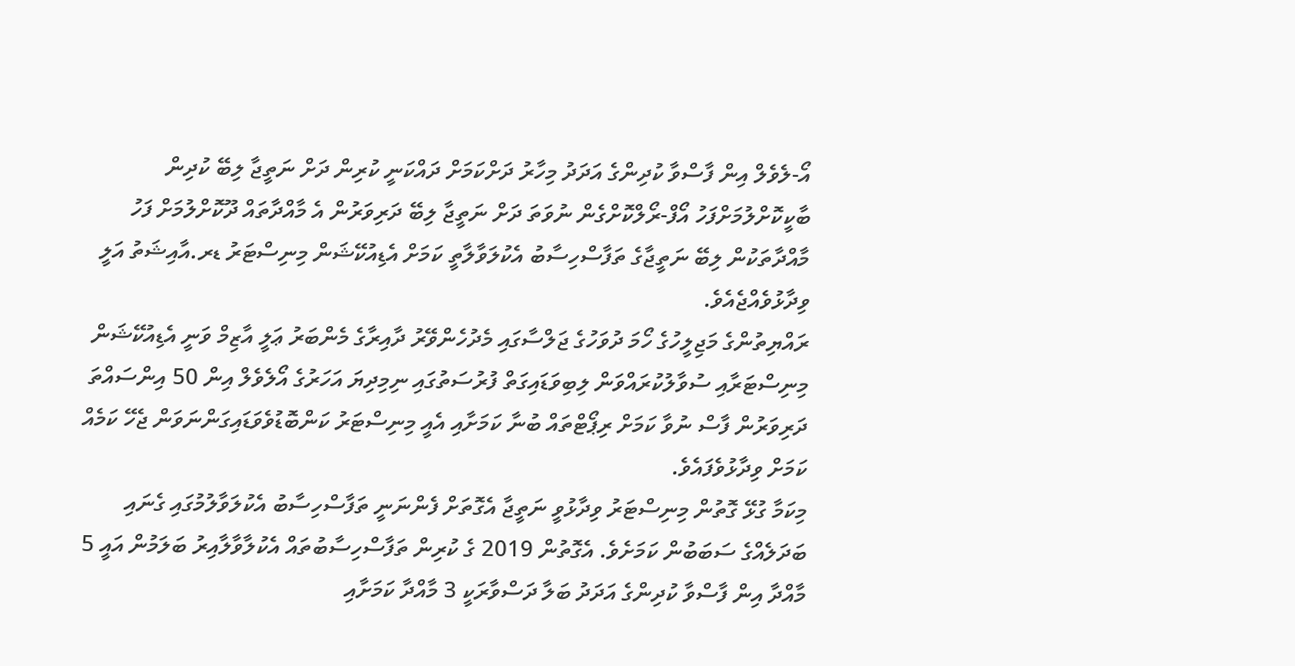އޯ-ލެވެލް އިން ފާސްވާ ކުދިންގެ އަދަދު މިހާރު ދަށްކަމަށް ދައްކަނީ ކުރިން ދަށް ނަތީޖާ ލިބޭ ކުދިން ބާކީކޮށްލުމަށްފަހު އޯފް-ރޯލްކޮށްގެން ނުވަތަ ދަށް ނަތީޖާ ލިބޭ ދަރިވަރުން އެ މާއްދާތައް ދޫކޮށްލުމަށް ފަހު މާއްދާތަކުން ލިބޭ ނަތީޖާގެ ތަފާސްހިސާބު އެކުލަވާލާތީ ކަމަށް އެޑިއުކޭޝަން މިނިސްޓަރު ޑރ.އާއިޝަތު އަލީ ވިދާޅުވެއްޖެއެވެ.
ރައްޔިތުންގެ މަޖިލީހުގެ ހޯމަ ދުވަހުގެ ޖަލްސާގައި މެދުހެންވޭރު ދާއިރާގެ މެންބަރު ޢަލީ އާޒިމް ވަނީ އެޑިއުކޭޝަން މިނިސްޓަރާއި ސުވާލުކުރައްވަން ލިބިވަޑައިގަތް ފުރުސަތުގައި ނިމިދިޔަ އަހަރުގެ އޯލެވެލް އިން 50 އިންސައްތަ ދަރިވަރުން ފާސް ނުވާ ކަމަށް ރިޕޯޓްތައް ބުނާ ކަމަށާއި އެއީ މިނިސްޓަރު ކަންބޮޑުވެވަޑައިގަންނަވަން ޖެހޭ ކަމެއް ކަމަށް ވިދާޅުވެފައެވެ.
މިކަމާ ގުޅޭ ގޮތުން މިނިސްޓަރު ވިދާޅުވީ ނަތީޖާ އެގޮތަށް ފެންނަނީ ތަފާސްހިސާބު އެކުލަވާލުމުގައި ގެނައި ބަދަލެއްގެ ސަބަބުން ކަމަށެވެ. އެގޮތުން 2019 ގެ ކުރިން ތަފާސްހިސާބުތައް އެކުލާވާލާއިރު ބަލަމުން އައީ 5 މާއްދާ އިން ފާސްވާ ކުދިންގެ އަދަދު ބަލާ ދަސްވާރަކީ 3 މާއްދާ ކަމަށާއި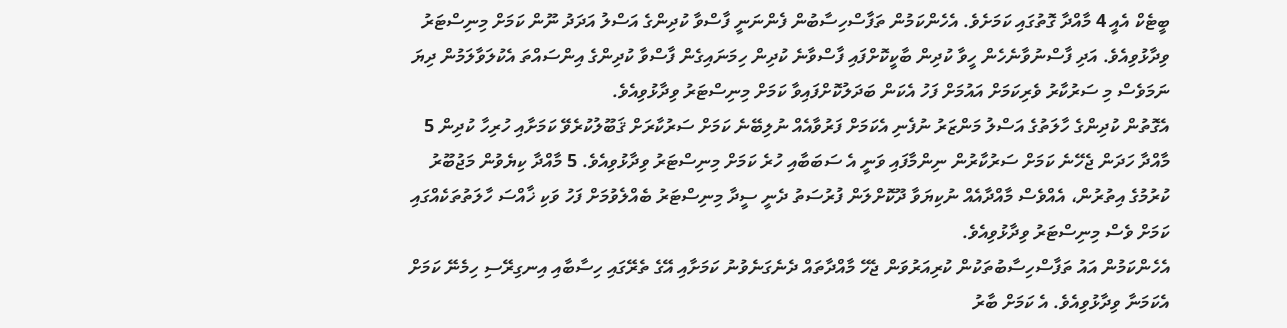ބީޓެކް އެއީ 4 މާއްދާ ގޮތުގައި ކަމަށެވެ. އެހެންކަމުން ތަފާސްހިސާބުން ފެންނަނީ ފާސްވާ ކުދިންގެ އަސްލު އަދަދު ނޫން ކަމަށް މިނިސްޓަރު ވިދާޅުވިއެވެ. އަދި ފާސްނުވާނެހެން ހީވާ ކުދިން ބާކީކޮށްފައި ފާސްވާނެ ކުދިން ހިމަނައިގެން ފާސްވާ ކުދިންގެ އިންސައްތަ އެކުލަވާލަމުން ދިޔަ ނަމަވެސް މި ސަރުކާރު ވެރިކަމަށް އައުމަށް ފަހު އެކަން ބަދަލުކޮށްފައިވާ ކަމަށް މިނިސްޓަރު ވިދާޅުވިއެވެ.
އެގޮތުން ކުދިންގެ ހާލަތުގެ އަސްލު މަންޒަރު ނުފެނި އެކަމަށް ފަރުވާއެއް ނުލިބޭނެ ކަމަށް ސަރުކާރަށް ޤަބޫލުކުރެވޭ ކަމަށާއި ހުރިހާ ކުދިން 5 މާއްދާ ހަދަން ޖެހޭނެ ކަމަށް ސަރުކާރުން ނިންމާފައި ވަނީ އެ ސަބަބާއި ހުރެ ކަމަށް މިނިސްޓަރު ވިދާޅުވިއެވެ. 5 މާއްދާ ކިޔެވުން މަޖުބޫރު ކުރުމުގެ އިތުރުން، އެއްވެސް މާއްދާއެއް ނުކިޔަވާ ދޫކޮށްލަން ފުރުސަތު ދެނީ ސީދާ މިނިސްޓަރު ބެއްލެވުމަށް ފަހު ވަކި ޚާއްސަ ހާލަތުތަކެއްގައި ކަމަށް ވެސް މިނިސްޓަރު ވިދާޅުވިއެވެ.
އެހެންކަމުން އައު ތަފާސްހިސާބުތަކުން ކުރިއަރުވަން ޖެހޭ މާއްދާތައް ދެނެގަނެވުނު ކަމަށާއި އޭގެ ތެރޭގައި ހިސާބާއި އިނގިރޭސި ހިމެނޭ ކަމަށް އެކަމަނާ ވިދާޅުވިއެވެ. އެ ކަމަށް ބާރު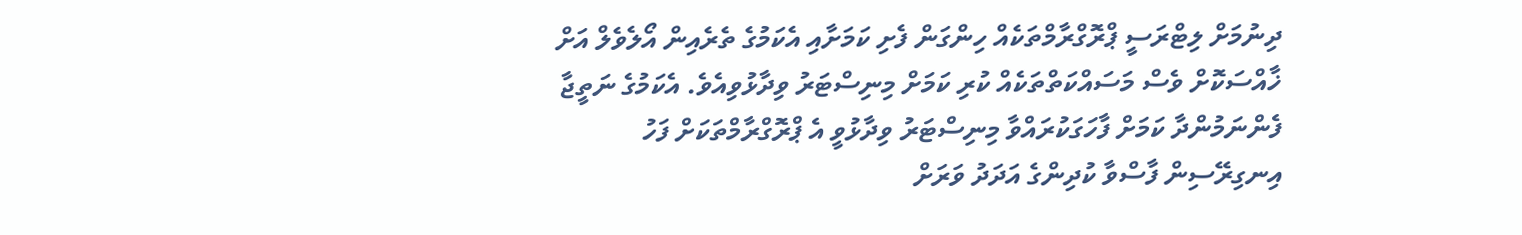ދިނުމަށް ލިޓްރަސީ ޕްރޮގްރާމްތަކެއް ހިންގަން ފެށި ކަމަށާއި އެކަމުގެ ތެރެއިން އޯލެވެލް އަށް ޚާއްސަކޮށް ވެސް މަސައްކަތްތަކެއް ކުރި ކަމަށް މިނިސްޓަރު ވިދާޅުވިއެވެ. އެކަމުގެ ނަތީޖާ ފެންނަމުންދާ ކަމަށް ފާހަގަކުރައްވާ މިނިސްޓަރު ވިދާޅުވީ އެ ޕްރޮގްރާމްތަކަށް ފަހު އިނގިރޭސިން ފާސްވާ ކުދިންގެ އަދަދު ވަރަށް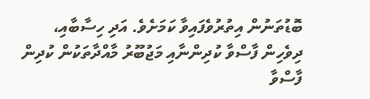ބޮޑުތަނުން އިތުރުވެފައިވާ ކަމަށެވެ. އަދި ހިސާބާއި، ދިވެހިން ފާސްވާ ކުދިންނާއި މަޖުބޫރު މާއްދާތަކުން ކުދިން ފާސްވާ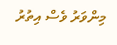މިންވަރު ވެސް އިތުރު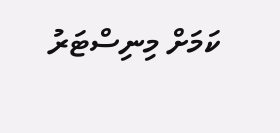ކަމަށް މިނިސްޓަރު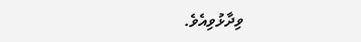ވިދާޅުވިއެވެ.